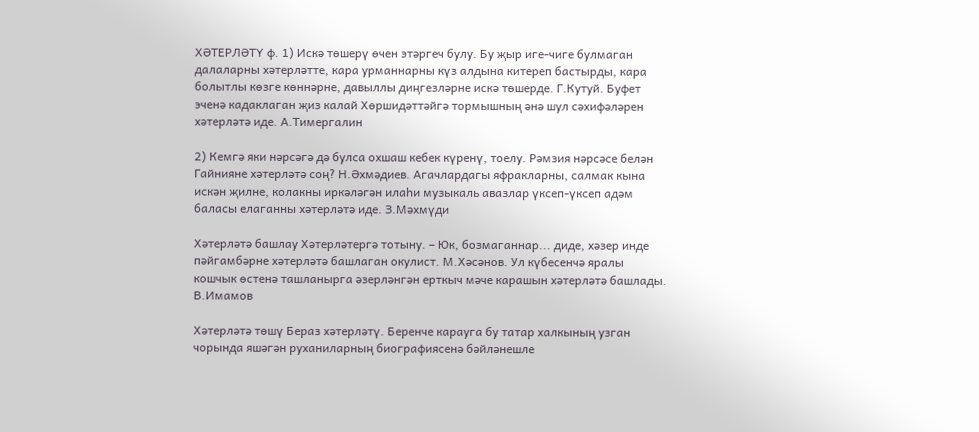ХӘТЕРЛӘТҮ ф. 1) Искә төшерү өчен этәргеч булу. Бу җыр иге-чиге булмаган далаларны хәтерләтте, кара урманнарны күз алдына китереп бастырды, кара болытлы көзге көннәрне, давыллы диңгезләрне искә төшерде. Г.Кутуй. Буфет эченә кадаклаган җиз калай Хөршидәттәйгә тормышның әнә шул сәхифәләрен хәтерләтә иде. А.Тимергалин

2) Кемгә яки нәрсәгә дә булса охшаш кебек күренү, тоелу. Рәмзия нәрсәсе белән Гайнияне хәтерләтә соң? Н.Әхмәдиев. Агачлардагы яфракларны, салмак кына искән җилне, колакны иркәләгән илаһи музыкаль авазлар үксеп-үксеп адәм баласы елаганны хәтерләтә иде. З.Мәхмүди

Хәтерләтә башлау Хәтерләтергә тотыну. – Юк, бозмаганнар... диде, хәзер инде пәйгамбәрне хәтерләтә башлаган окулист. М.Хәсәнов. Ул күбесенчә яралы кошчык өстенә ташланырга әзерләнгән ерткыч мәче карашын хәтерләтә башлады. В.Имамов

Хәтерләтә төшү Бераз хәтерләтү. Беренче карауга бу татар халкының узган чорында яшәгән руханиларның биографиясенә бәйләнешле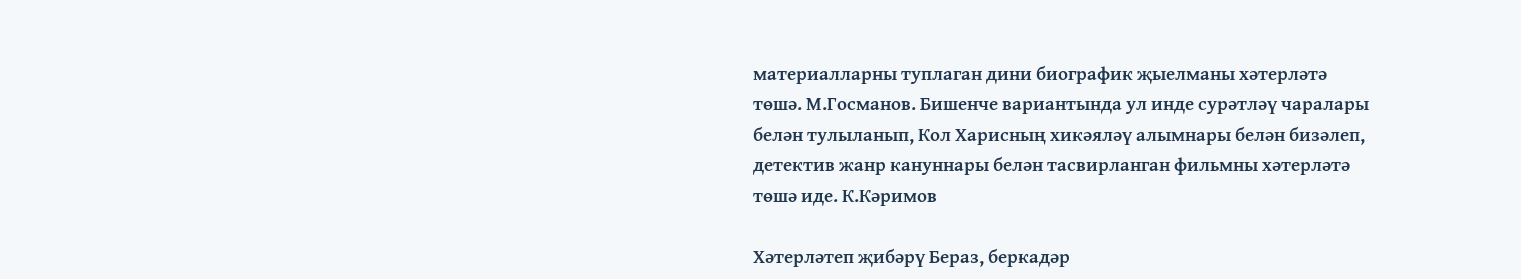материалларны туплаган дини биографик җыелманы хәтерләтә төшә. М.Госманов. Бишенче вариантында ул инде сурәтләү чаралары белән тулыланып, Кол Харисның хикәяләү алымнары белән бизәлеп, детектив жанр кануннары белән тасвирланган фильмны хәтерләтә төшә иде. К.Кәримов

Хәтерләтеп җибәрү Бераз, беркадәр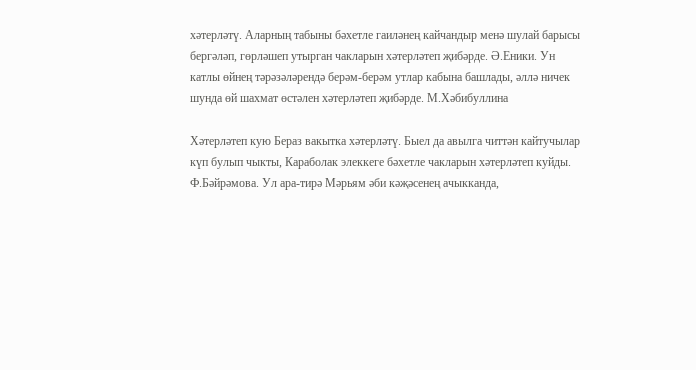хәтерләтү. Аларның табыны бәхетле гаиләнең кайчандыр менә шулай барысы бергәләп, гөрләшеп утырган чакларын хәтерләтеп җибәрде. Ә.Еники. Ун катлы өйнең тәрәзәләрендә берәм-берәм утлар кабына башлады, әллә ничек шунда өй шахмат өстәлен хәтерләтеп җибәрде. М.Хәбибуллина

Хәтерләтеп кую Бераз вакытка хәтерләтү. Быел да авылга читтән кайтучылар күп булып чыкты, Караболак элеккеге бәхетле чакларын хәтерләтеп куйды. Ф.Бәйрәмова. Ул ара-тирә Мәрьям әби кәҗәсенең ачыкканда,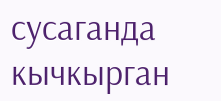сусаганда кычкырган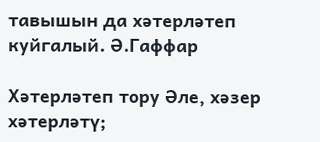тавышын да хәтерләтеп куйгалый. Ә.Гаффар

Хәтерләтеп тору Әле, хәзер хәтерләтү;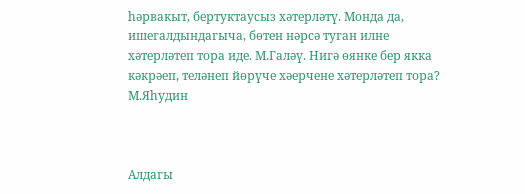һәрвакыт, бертуктаусыз хәтерләтү. Монда да, ишегалдындагыча, бөтен нәрсә туган илне хәтерләтеп тора иде. М.Галәү. Нигә өянке бер якка кәкрәеп, теләнеп йөрүче хәерчене хәтерләтеп тора? М.Яһудин



Алдагы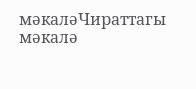мәкаләЧираттагы мәкалә